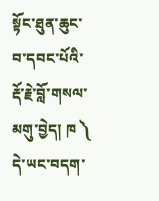སྟོང་ཐུན་ཆུང་བ་དབང་པོའི་རྡོ་རྗེ་བློ་གསལ་མགུ་བྱེད། ཁ ༽
དེ་ཡང་བདག་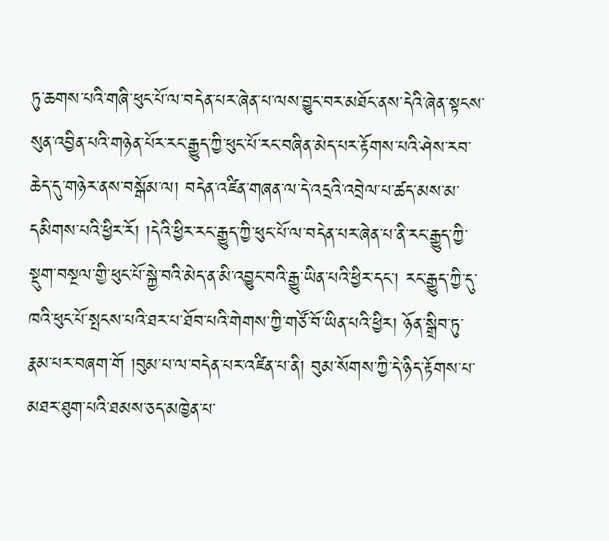ཏུ་ཆགས་པའི་གཞི་ཕུང་པོ་ལ་བདེན་པར་ཞེན་པ་ལས་བྱུང་བར་མཐོང་ནས་དེའི་ཞེན་སྟངས་སུན་འབྱིན་པའི་གཉེན་པོར་རང་རྒྱུད་ཀྱི་ཕུང་པོ་རང་བཞིན་མེད་པར་རྟོགས་པའི་ཤེས་རབ་ཆེད་དུ་གཉེར་ནས་བསྒོམ་ལ། བདེན་འཛིན་གཞན་ལ་དེ་འདྲའི་འབྲེལ་པ་ཚད་མས་མ་དམིགས་པའི་ཕྱིར་རོ། །དེའི་ཕྱིར་རང་རྒྱུད་ཀྱི་ཕུང་པོ་ལ་བདེན་པར་ཞེན་པ་ནི་རང་རྒྱུད་ཀྱི་སྡུག་བསྔལ་གྱི་ཕུང་པོ་སྐྱེ་བའི་མེད་ན་མི་འབྱུང་བའི་རྒྱུ་ཡིན་པའི་ཕྱིར་དང་། རང་རྒྱུད་ཀྱི་དུ་ཁའི་ཕུང་པོ་སྤངས་པའི་ཐར་པ་ཐོབ་པའི་གེགས་ཀྱི་གཙོ་བོ་ཡིན་པའི་ཕྱིར། ཉོན་སྒྲིབ་ཏུ་རྣམ་པར་བཞག་གོ །བུམ་པ་ལ་བདེན་པར་འཛིན་པ་ནི། བུམ་སོགས་ཀྱི་དེ་ཉིད་རྟོགས་པ་མཐར་ཐུག་པའི་ཐམས་ཅད་མཁྱེན་པ་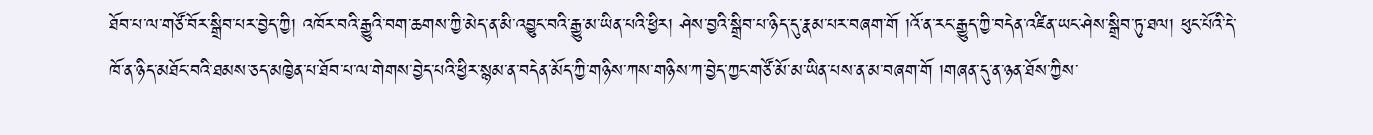ཐོབ་པ་ལ་གཙོ་བོར་སྒྲིབ་པར་བྱེད་ཀྱི། འཁོར་བའི་རྒྱུའི་བག་ཆགས་ཀྱི་མེད་ན་མི་འབྱུང་བའི་རྒྱུ་མ་ཡིན་པའི་ཕྱིར། ཤེས་བྱའི་སྒྲིབ་པ་ཉིད་དུ་རྣམ་པར་བཞག་གོ །འོ་ན་རང་རྒྱུད་ཀྱི་བདེན་འཛིན་ཡང་ཤེས་སྒྲིབ་ཏུ་ཐལ། ཕུང་པོའི་དེ་ཁོ་ན་ཉིད་མཐོང་བའི་ཐམས་ཅད་མཁྱེན་པ་ཐོབ་པ་ལ་གེགས་བྱེད་པའི་ཕྱིར་སྙམ་ན་བདེན་མོད་ཀྱི་གཉིས་ཀས་གཉིས་ཀ་བྱེད་ཀྱང་གཙོ་མོ་མ་ཡིན་པས་ན་མ་བཞག་གོ །གཞན་དུ་ན་ཉན་ཐོས་ཀྱིས་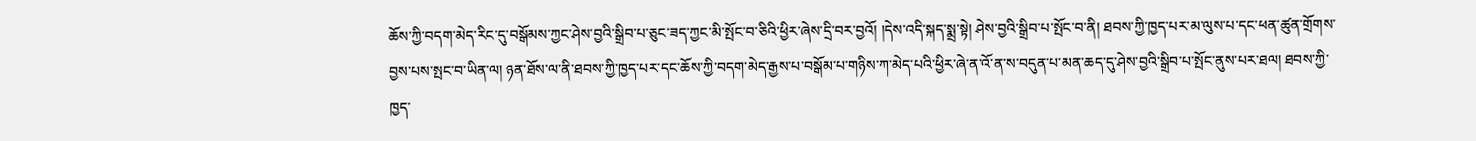ཆོས་ཀྱི་བདག་མེད་རིང་དུ་བསྒོམས་ཀྱང་ཤེས་བྱའི་སྒྲིབ་པ་ཅུང་ཟད་ཀྱང་མི་སྤོང་བ་ཅིའི་ཕྱིར་ཞེས་དྲི་བར་བྱའོ། །དེས་འདི་སྐད་སྨྲ་སྟེ། ཤེས་བྱའི་སྒྲིབ་པ་སྤོང་བ་ནི། ཐབས་ཀྱི་ཁྱད་པར་མ་ལུས་པ་དང་ཕན་ཚུན་གྲོགས་བྱས་པས་སྤང་བ་ཡིན་ལ། ཉན་ཐོས་ལ་ནི་ཐབས་ཀྱི་ཁྱད་པར་དང་ཆོས་ཀྱི་བདག་མེད་རྒྱས་པ་བསྒོམ་པ་གཉིས་ཀ་མེད་པའི་ཕྱིར་ཞེ་ན་འོ་ན་ས་བདུན་པ་མན་ཆད་དུ་ཤེས་བྱའི་སྒྲིབ་པ་སྤོང་ནུས་པར་ཐལ། ཐབས་ཀྱི་ཁྱད་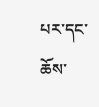པར་དང་ཆོས་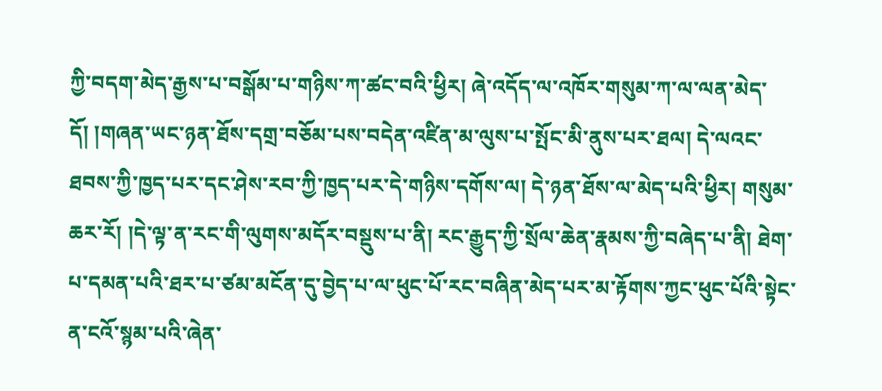ཀྱི་བདག་མེད་རྒྱས་པ་བསྒོམ་པ་གཉིས་ཀ་ཚང་བའི་ཕྱིར། ཞེ་འདོད་ལ་འཁོར་གསུམ་ཀ་ལ་ལན་མེད་དོ། །གཞན་ཡང་ཉན་ཐོས་དགྲ་བཅོམ་པས་བདེན་འཛིན་མ་ལུས་པ་སྤོང་མི་ནུས་པར་ཐལ། དེ་ལའང་ཐབས་ཀྱི་ཁྱད་པར་དང་ཤེས་རབ་ཀྱི་ཁྱད་པར་དེ་གཉིས་དགོས་ལ། དེ་ཉན་ཐོས་ལ་མེད་པའི་ཕྱིར། གསུམ་ཆར་རོ། །དེ་ལྟ་ན་རང་གི་ལུགས་མདོར་བསྡུས་པ་ནི། རང་རྒྱུད་ཀྱི་སྲོལ་ཆེན་རྣམས་ཀྱི་བཞེད་པ་ནི། ཐེག་པ་དམན་པའི་ཐར་པ་ཙམ་མངོན་དུ་བྱེད་པ་ལ་ཕུང་པོ་རང་བཞིན་མེད་པར་མ་རྟོགས་ཀྱང་ཕུང་པོའི་སྟེང་ན་ངའོ་སྙམ་པའི་ཞེན་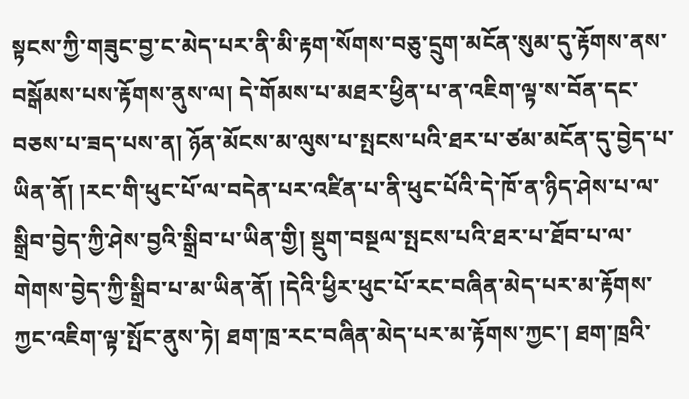སྟངས་ཀྱི་གཟུང་བྱ་ང་མེད་པར་ནི་མི་རྟག་སོགས་བཅུ་དྲུག་མངོན་སུམ་དུ་རྟོགས་ནས་བསྒོམས་པས་རྟོགས་ནུས་ལ། དེ་གོམས་པ་མཐར་ཕྱིན་པ་ན་འཇིག་ལྟ་ས་བོན་དང་བཅས་པ་ཟད་པས་ན། ཉོན་མོངས་མ་ལུས་པ་སྤངས་པའི་ཐར་པ་ཙམ་མངོན་དུ་བྱེད་པ་ཡིན་ནོ། །རང་གི་ཕུང་པོ་ལ་བདེན་པར་འཛིན་པ་ནི་ཕུང་པོའི་དེ་ཁོ་ན་ཉིད་ཤེས་པ་ལ་སྒྲིབ་བྱེད་ཀྱི་ཤེས་བྱའི་སྒྲིབ་པ་ཡིན་གྱི། སྡུག་བསྔལ་སྤངས་པའི་ཐར་པ་ཐོབ་པ་ལ་གེགས་བྱེད་ཀྱི་སྒྲིབ་པ་མ་ཡིན་ནོ། །དེའི་ཕྱིར་ཕུང་པོ་རང་བཞིན་མེད་པར་མ་རྟོགས་ཀྱང་འཇིག་ལྟ་སྤོང་ནུས་ཏེ། ཐག་ཁྲ་རང་བཞིན་མེད་པར་མ་རྟོགས་ཀྱང་། ཐག་ཁྲའི་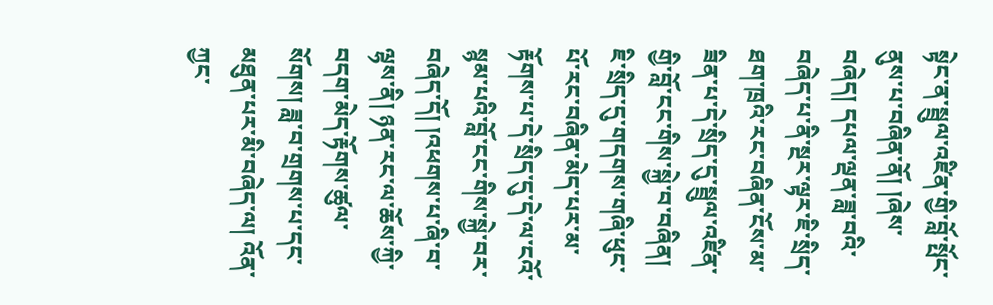སྟེང་ན་སྦྲུལ་འཛིན་གྱི་བློ་སྤོང་ནུས་པ་བཞིན་ནོ། །ཞེས་བཞེད། དཔལ་ལྡན་ཟླ་བའི་བཞེད་པ་ནི་སྔར་ལྟར་ཇི་སྲིད་ཐག་ཁྲའི་རང་བཞིན་ངོས་མ་ཟིན་པ་དེ་སྲིད་དུ་སྦྲུལ་འཛིན་གྱི་བློ་ངང་གིས་སྐྱེ་བ་བཞིན། ཇི་སྲིད་དུ་གདགས་གཞི་ཕུང་པོ་རང་བཞིན་མེད་པར་མ་རྟོགས་པ་དེ་སྲིད་དུ་དེ་ལ་ངའོ་སྙམ་པའི་བློ་ངང་གིས་སྐྱེ་བར་བཞེད་དོ། །འཕགས་པ་ཞི་བ་ལྷས་ནི། ཉན་རང་ལ་ཆོས་ཀྱི་བདག་མེད་རྟོགས་ཚུལ་སོགས། ཟླ་བ་གྲགས་པ་དང་མཐུན་པར་མི་བཞེད་ལ། འོན་ཀྱང་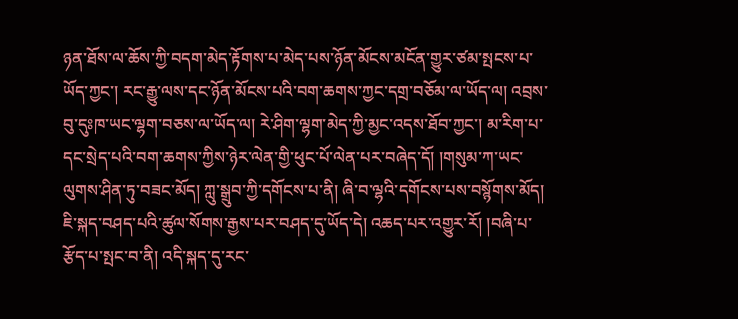ཉན་ཐོས་ལ་ཆོས་ཀྱི་བདག་མེད་རྟོགས་པ་མེད་པས་ཉོན་མོངས་མངོན་གྱུར་ཙམ་སྤངས་པ་ཡོད་ཀྱང་། རང་རྒྱུ་ལས་དང་ཉོན་མོངས་པའི་བག་ཆགས་ཀྱང་དགྲ་བཅོམ་ལ་ཡོད་ལ། འབྲས་བུ་དུཿཁ་ཡང་ལྷག་བཅས་ལ་ཡོད་ལ། རེ་ཤིག་ལྷག་མེད་ཀྱི་མྱང་འདས་ཐོབ་ཀྱང་། མ་རིག་པ་དང་སྲེད་པའི་བག་ཆགས་ཀྱིས་ཉེར་ལེན་གྱི་ཕུང་པོ་ལེན་པར་བཞེད་དོ། །གསུམ་ཀ་ཡང་ལུགས་ཤིན་ཏུ་བཟང་མོད། ཀླུ་སྒྲུབ་ཀྱི་དགོངས་པ་ནི། ཞི་བ་ལྷའི་དགོངས་པས་བསྙོགས་མོད། ཇི་སྐད་བཤད་པའི་ཚུལ་སོགས་རྒྱས་པར་བཤད་དུ་ཡོད་དེ། འཆད་པར་འགྱུར་རོ། །བཞི་པ་རྩོད་པ་སྤང་བ་ནི། འདི་སྐད་དུ་རང་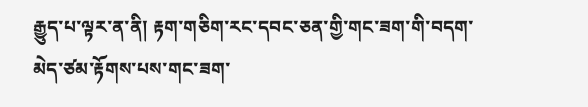རྒྱུད་པ་ལྟར་ན་ནི། རྟག་གཅིག་རང་དབང་ཅན་གྱི་གང་ཟག་གི་བདག་མེད་ཙམ་རྟོགས་པས་གང་ཟག་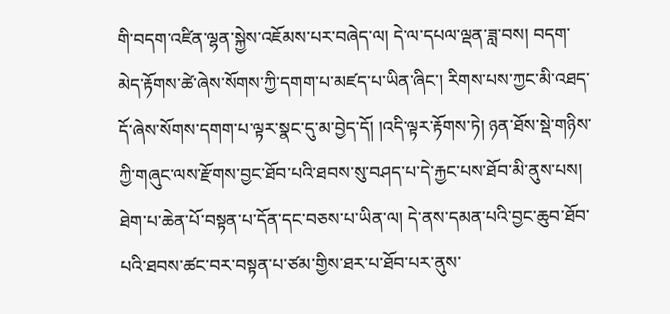གི་བདག་འཛིན་ལྷན་སྐྱེས་འཇོམས་པར་བཞེད་ལ། དེ་ལ་དཔལ་ལྡན་ཟླ་བས། བདག་མེད་རྟོགས་ཚེ་ཞེས་སོགས་ཀྱི་དགག་པ་མཛད་པ་ཡིན་ཞིང་། རིགས་པས་ཀྱང་མི་འཐད་དོ་ཞེས་སོགས་དགག་པ་ལྟར་སྣང་དུ་མ་བྱེད་དོ། །འདི་ལྟར་རྟོགས་ཏེ། ཉན་ཐོས་སྡེ་གཉིས་ཀྱི་གཞུང་ལས་རྫོགས་བྱང་ཐོབ་པའི་ཐབས་སུ་བཤད་པ་དེ་རྐྱང་པས་ཐོབ་མི་ནུས་པས། ཐེག་པ་ཆེན་པོ་བསྟན་པ་དོན་དང་བཅས་པ་ཡིན་ལ། དེ་ནས་དམན་པའི་བྱང་ཆུབ་ཐོབ་པའི་ཐབས་ཚང་བར་བསྟན་པ་ཙམ་གྱིས་ཐར་པ་ཐོབ་པར་ནུས་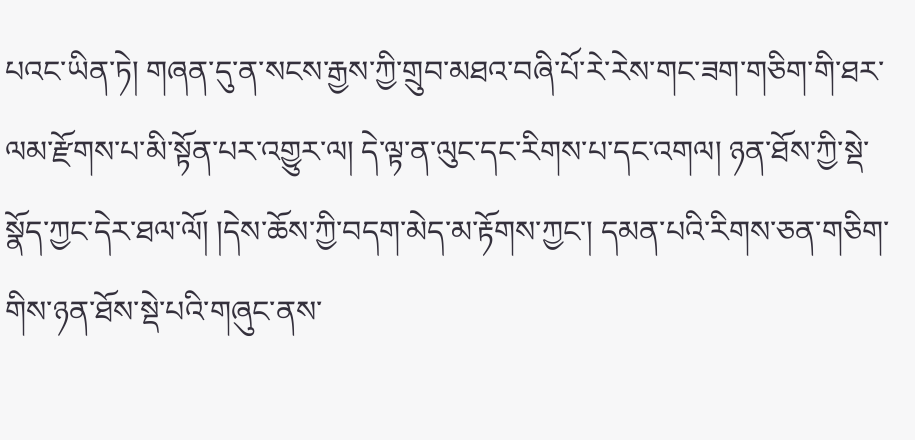པའང་ཡིན་ཏེ། གཞན་དུ་ན་སངས་རྒྱས་ཀྱི་གྲུབ་མཐའ་བཞི་པོ་རེ་རེས་གང་ཟག་གཅིག་གི་ཐར་ལམ་རྫོགས་པ་མི་སྟོན་པར་འགྱུར་ལ། དེ་ལྟ་ན་ལུང་དང་རིགས་པ་དང་འགལ། ཉན་ཐོས་ཀྱི་སྡེ་སྣོད་ཀྱང་དེར་ཐལ་ལོ། །དེས་ཆོས་ཀྱི་བདག་མེད་མ་རྟོགས་ཀྱང་། དམན་པའི་རིགས་ཅན་གཅིག་གིས་ཉན་ཐོས་སྡེ་པའི་གཞུང་ནས་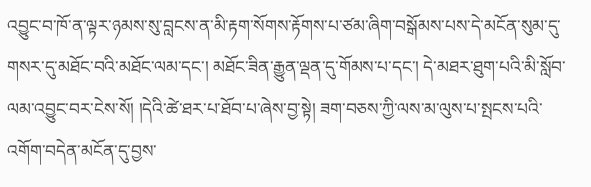འབྱུང་བ་ཁོ་ན་ལྟར་ཉམས་སུ་བླངས་ན་མི་རྟག་སོགས་རྟོགས་པ་ཙམ་ཞིག་བསྒོམས་པས་དེ་མངོན་སུམ་དུ་གསར་དུ་མཐོང་བའི་མཐོང་ལམ་དང་། མཐོང་ཟིན་རྒྱུན་ལྡན་དུ་གོམས་པ་དང་། དེ་མཐར་ཐུག་པའི་མི་སློབ་ལམ་འབྱུང་བར་ངེས་སོ། །དེའི་ཚེ་ཐར་པ་ཐོབ་པ་ཞེས་བྱ་སྟེ། ཟག་བཅས་ཀྱི་ལས་མ་ལུས་པ་སྤངས་པའི་འགོག་བདེན་མངོན་དུ་བྱས་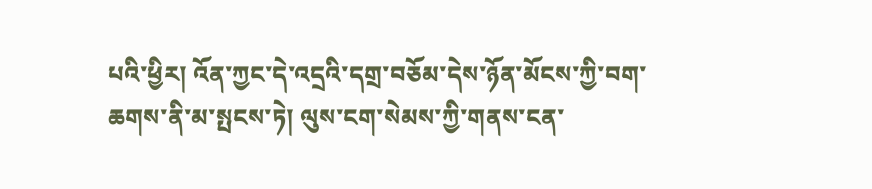པའི་ཕྱིར། འོན་ཀྱང་དེ་འདྲའི་དགྲ་བཅོམ་དེས་ཉོན་མོངས་ཀྱི་བག་ཆགས་ནི་མ་སྤངས་ཏེ། ལུས་ངག་སེམས་ཀྱི་གནས་ངན་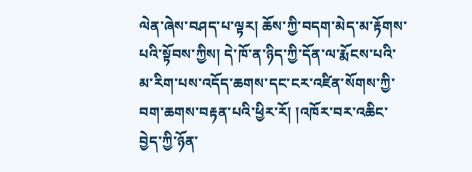ལེན་ཞེས་བཤད་པ་ལྟར། ཆོས་ཀྱི་བདག་མེད་མ་རྟོགས་པའི་སྟོབས་ཀྱིས། དེ་ཁོ་ན་ཉིད་ཀྱི་དོན་ལ་རྨོངས་པའི་མ་རིག་པས་འདོད་ཆགས་དང་ངར་འཛིན་སོགས་ཀྱི་བག་ཆགས་བརྟན་པའི་ཕྱིར་རོ། །འཁོར་བར་འཆིང་བྱེད་ཀྱི་ཉོན་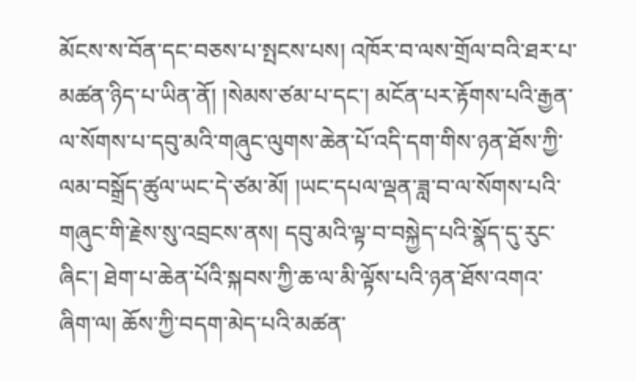མོངས་ས་བོན་དང་བཅས་པ་སྤངས་པས། འཁོར་བ་ལས་གྲོལ་བའི་ཐར་པ་མཚན་ཉིད་པ་ཡིན་ནོ། །སེམས་ཙམ་པ་དང་། མངོན་པར་རྟོགས་པའི་རྒྱན་ལ་སོགས་པ་དབུ་མའི་གཞུང་ལུགས་ཆེན་པོ་འདི་དག་གིས་ཉན་ཐོས་ཀྱི་ལམ་བསྒྲོད་ཚུལ་ཡང་དེ་ཙམ་མོ། །ཡང་དཔལ་ལྡན་ཟླ་བ་ལ་སོགས་པའི་གཞུང་གི་རྗེས་སུ་འབྲངས་ནས། དབུ་མའི་ལྟ་བ་བསྐྱེད་པའི་སྣོད་དུ་རུང་ཞིང་། ཐེག་པ་ཆེན་པོའི་སྐབས་ཀྱི་ཆ་ལ་མི་ལྟོས་པའི་ཉན་ཐོས་འགའ་ཞིག་ལ། ཆོས་ཀྱི་བདག་མེད་པའི་མཚན་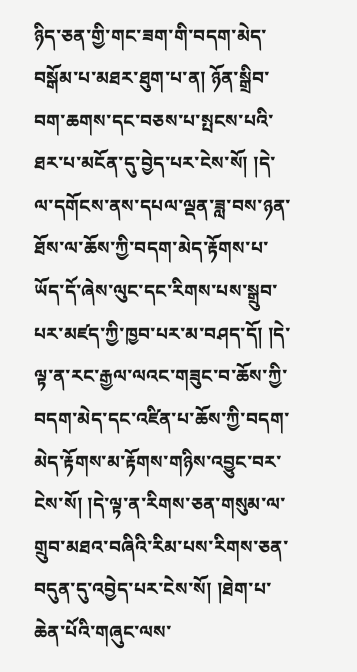ཉིད་ཅན་གྱི་གང་ཟག་གི་བདག་མེད་བསྒོམ་པ་མཐར་ཐུག་པ་ན། ཉོན་སྒྲིབ་བག་ཆགས་དང་བཅས་པ་སྤངས་པའི་ཐར་པ་མངོན་དུ་བྱེད་པར་ངེས་སོ། །དེ་ལ་དགོངས་ནས་དཔལ་ལྡན་ཟླ་བས་ཉན་ཐོས་ལ་ཆོས་ཀྱི་བདག་མེད་རྟོགས་པ་ཡོད་དོ་ཞེས་ལུང་དང་རིགས་པས་སྒྲུབ་པར་མཛད་ཀྱི་ཁྱབ་པར་མ་བཤད་དོ། །དེ་ལྟ་ན་རང་རྒྱལ་ལའང་གཟུང་བ་ཆོས་ཀྱི་བདག་མེད་དང་འཛིན་པ་ཆོས་ཀྱི་བདག་མེད་རྟོགས་མ་རྟོགས་གཉིས་འབྱུང་བར་ངེས་སོ། །དེ་ལྟ་ན་རིགས་ཅན་གསུམ་ལ་གྲུབ་མཐའ་བཞིའི་རིམ་པས་རིགས་ཅན་བདུན་དུ་འབྱེད་པར་ངེས་སོ། །ཐེག་པ་ཆེན་པོའི་གཞུང་ལས་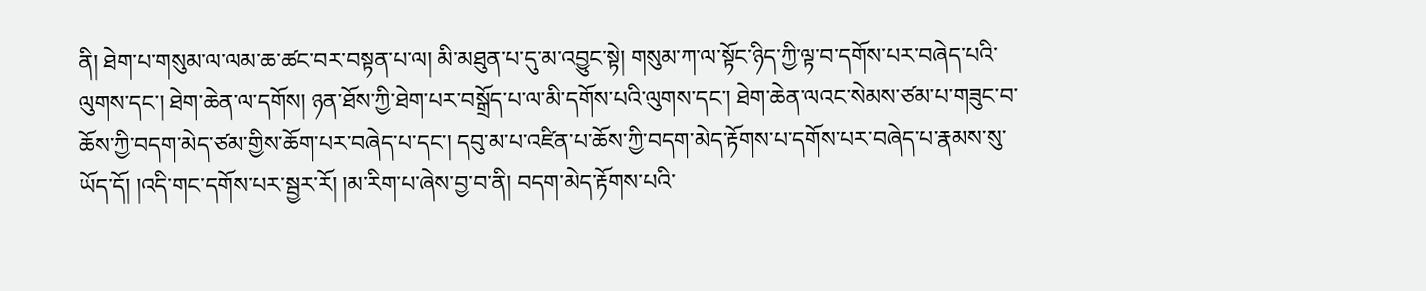ནི། ཐེག་པ་གསུམ་ལ་ལམ་ཆ་ཚང་བར་བསྟན་པ་ལ། མི་མཐུན་པ་དུ་མ་འབྱུང་སྟེ། གསུམ་ཀ་ལ་སྟོང་ཉིད་ཀྱི་ལྟ་བ་དགོས་པར་བཞེད་པའི་ལུགས་དང་། ཐེག་ཆེན་ལ་དགོས། ཉན་ཐོས་ཀྱི་ཐེག་པར་བསྒྲོད་པ་ལ་མི་དགོས་པའི་ལུགས་དང་། ཐེག་ཆེན་ལའང་སེམས་ཙམ་པ་གཟུང་བ་ཆོས་ཀྱི་བདག་མེད་ཙམ་གྱིས་ཆོག་པར་བཞེད་པ་དང་། དབུ་མ་པ་འཛིན་པ་ཆོས་ཀྱི་བདག་མེད་རྟོགས་པ་དགོས་པར་བཞེད་པ་རྣམས་སུ་ཡོད་དོ། །འདི་གང་དགོས་པར་སྦྱར་རོ། །མ་རིག་པ་ཞེས་བྱ་བ་ནི། བདག་མེད་རྟོགས་པའི་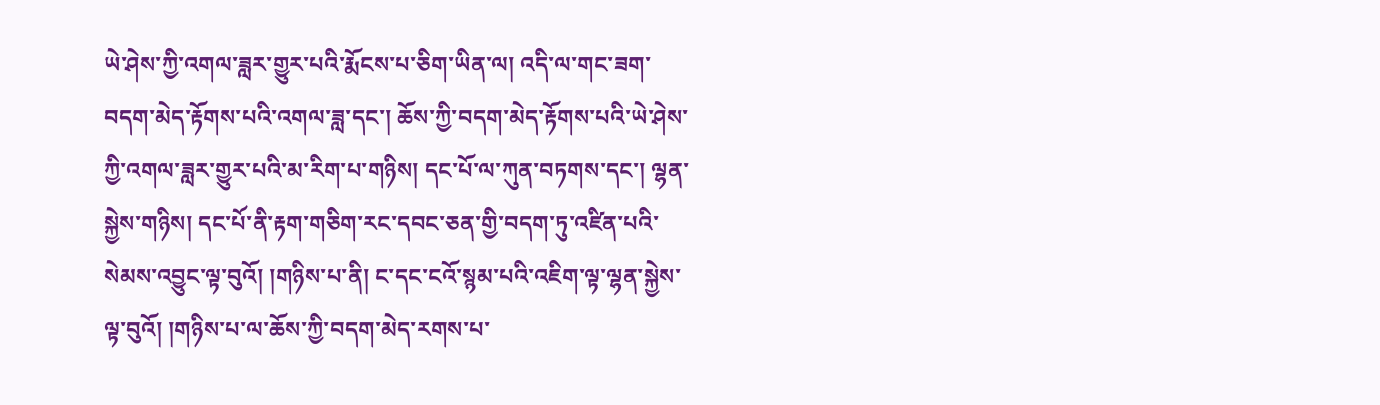ཡེ་ཤེས་ཀྱི་འགལ་ཟླར་གྱུར་པའི་རྨོངས་པ་ཅིག་ཡིན་ལ། འདི་ལ་གང་ཟག་བདག་མེད་རྟོགས་པའི་འགལ་ཟླ་དང་། ཆོས་ཀྱི་བདག་མེད་རྟོགས་པའི་ཡེ་ཤེས་ཀྱི་འགལ་ཟླར་གྱུར་པའི་མ་རིག་པ་གཉིས། དང་པོ་ལ་ཀུན་བཏགས་དང་། ལྷན་སྐྱེས་གཉིས། དང་པོ་ནི་རྟག་གཅིག་རང་དབང་ཅན་གྱི་བདག་ཏུ་འཛིན་པའི་སེམས་འབྱུང་ལྟ་བུའོ། །གཉིས་པ་ནི། ང་དང་ངའོ་སྙམ་པའི་འཇིག་ལྟ་ལྷན་སྐྱེས་ལྟ་བུའོ། །གཉིས་པ་ལ་ཆོས་ཀྱི་བདག་མེད་རགས་པ་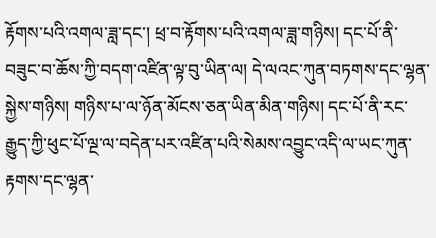རྟོགས་པའི་འགལ་ཟླ་དང་། ཕྲ་བ་རྟོགས་པའི་འགལ་ཟླ་གཉིས། དང་པོ་ནི་བཟུང་བ་ཆོས་ཀྱི་བདག་འཛིན་ལྟ་བུ་ཡིན་ལ། དེ་ལའང་ཀུན་བཏགས་དང་ལྷན་སྐྱེས་གཉིས། གཉིས་པ་ལ་ཉོན་མོངས་ཅན་ཡིན་མིན་གཉིས། དང་པོ་ནི་རང་རྒྱུད་ཀྱི་ཕུང་པོ་ལྔ་ལ་བདེན་པར་འཛིན་པའི་སེམས་འབྱུང་འདི་ལ་ཡང་ཀུན་རྟགས་དང་ལྷན་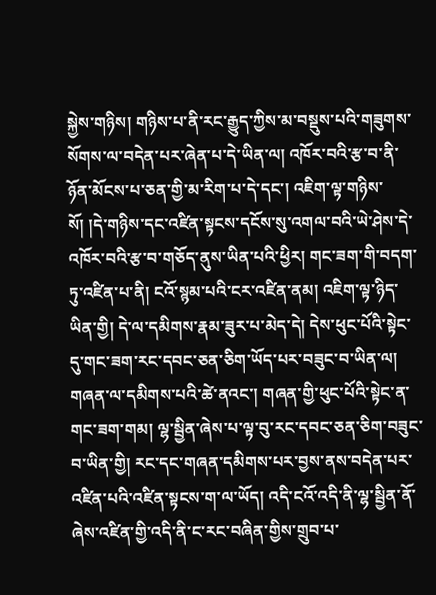སྐྱེས་གཉིས། གཉིས་པ་ནི་རང་རྒྱུད་ཀྱིས་མ་བསྡུས་པའི་གཟུགས་སོགས་ལ་བདེན་པར་ཞེན་པ་དེ་ཡིན་ལ། འཁོར་བའི་རྩ་བ་ནི་ཉོན་མོངས་པ་ཅན་གྱི་མ་རིག་པ་དེ་དང་། འཇིག་ལྟ་གཉིས་སོ། །དེ་གཉིས་དང་འཛིན་སྟངས་དངོས་སུ་འགལ་བའི་ཡེ་ཤེས་དེ་འཁོར་བའི་རྩ་བ་གཅོད་ནུས་ཡིན་པའི་ཕྱིར། གང་ཟག་གི་བདག་ཏུ་འཛིན་པ་ནི། ངའོ་སྙམ་པའི་ངར་འཛིན་ནམ། འཇིག་ལྟ་ཉིད་ཡིན་གྱི། དེ་ལ་དམིགས་རྣམ་ཟུར་པ་མེད་དེ། དེས་ཕུང་པོའི་སྟེང་དུ་གང་ཟག་རང་དབང་ཅན་ཅིག་ཡོད་པར་བཟུང་བ་ཡིན་ལ། གཞན་ལ་དམིགས་པའི་ཚེ་ནའང་། གཞན་གྱི་ཕུང་པོའི་སྟེང་ན་གང་ཟག་གམ། ལྷ་སྦྱིན་ཞེས་པ་ལྟ་བུ་རང་དབང་ཅན་ཅིག་བཟུང་བ་ཡིན་གྱི། རང་དང་གཞན་དམིགས་པར་བྱས་ནས་བདེན་པར་འཛིན་པའི་འཛིན་སྟངས་ག་ལ་ཡོད། འདི་ངའོ་འདི་ནི་ལྷ་སྦྱིན་ནོ་ཞེས་འཛིན་གྱི་འདི་ནི་ང་རང་བཞིན་གྱིས་གྲུབ་པ་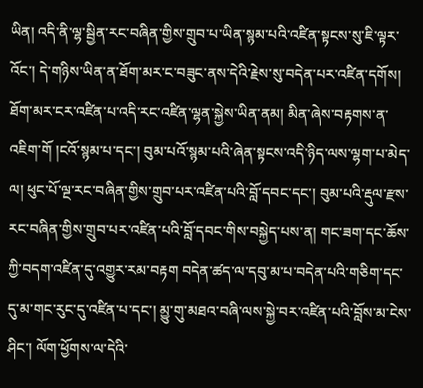ཡིན། འདི་ནི་ལྷ་སྦྱིན་རང་བཞིན་གྱིས་གྲུབ་པ་ཡིན་སྙམ་པའི་འཛིན་སྟངས་སུ་ཇི་ལྟར་འོང་། དེ་གཉིས་ཡིན་ན་ཐོག་མར་ང་བཟུང་ནས་དེའི་རྗེས་སུ་བདེན་པར་འཛིན་དགོས། ཐོག་མར་ངར་འཛིན་པ་འདི་རང་འཛིན་ལྷན་སྐྱེས་ཡིན་ནམ། མིན་ཞེས་བརྟགས་ན་འཇིག་གོ །ངའོ་སྙམ་པ་དང་། བུམ་པའོ་སྙམ་པའི་ཞེན་སྟངས་འདི་ཉིད་ལས་ལྷག་པ་མེད་ལ། ཕུང་པོ་ལྔ་རང་བཞིན་གྱིས་གྲུབ་པར་འཛིན་པའི་བློ་དབང་དང་། བུམ་པའི་རྡུལ་རྫས་རང་བཞིན་གྱིས་གྲུབ་པར་འཛིན་པའི་བློ་དབང་གིས་བསྐྱེད་པས་ན། གང་ཟག་དང་ཆོས་ཀྱི་བདག་འཛིན་དུ་འགྱུར་རམ་བརྟག བདེན་ཚད་ལ་དབུ་མ་པ་བདེན་པའི་གཅིག་དང་དུ་མ་གང་རུང་དུ་འཛིན་པ་དང་། མྱུ་གུ་མཐའ་བཞི་ལས་སྐྱེ་བར་འཛིན་པའི་བློས་མ་ངེས་ཤིང་། ལོག་ཕྱོགས་ལ་དེའི་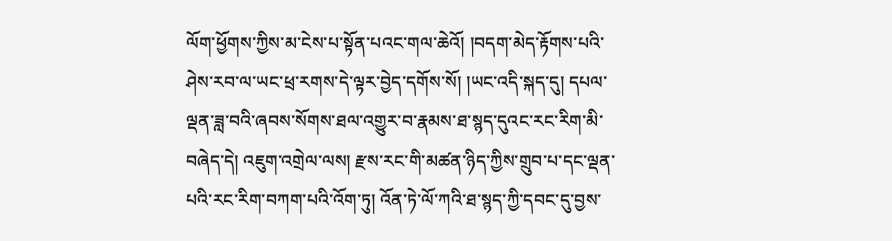ལོག་ཕྱོགས་ཀྱིས་མ་ངེས་པ་སྟོན་པའང་གལ་ཆེའོ། །བདག་མེད་རྟོགས་པའི་ཤེས་རབ་ལ་ཡང་ཕྲ་རགས་དེ་ལྟར་བྱེད་དགོས་སོ། །ཡང་འདི་སྐད་དུ། དཔལ་ལྡན་ཟླ་བའི་ཞབས་སོགས་ཐལ་འགྱུར་བ་རྣམས་ཐ་སྙད་དུའང་རང་རིག་མི་བཞེད་དེ། འཇུག་འགྲེལ་ལས། རྫས་རང་གི་མཚན་ཉིད་ཀྱིས་གྲུབ་པ་དང་ལྡན་པའི་རང་རིག་བཀག་པའི་འོག་ཏུ། འོན་ཏེ་ལོ་ཀའི་ཐ་སྙད་ཀྱི་དབང་དུ་བྱས་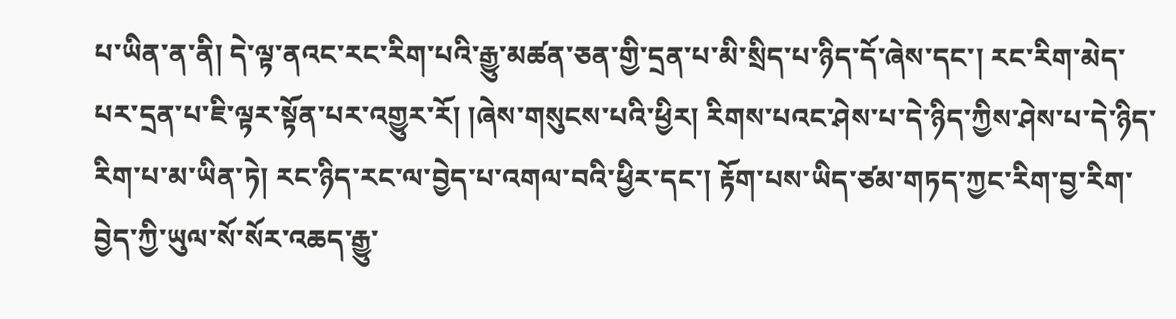པ་ཡིན་ན་ནི། དེ་ལྟ་ནའང་རང་རིག་པའི་རྒྱུ་མཚན་ཅན་གྱི་དྲན་པ་མི་སྲིད་པ་ཉིད་དོ་ཞེས་དང་། རང་རིག་མེད་པར་དྲན་པ་ཇི་ལྟར་སྟོན་པར་འགྱུར་རོ། །ཞེས་གསུངས་པའི་ཕྱིར། རིགས་པའང་ཤེས་པ་དེ་ཉིད་ཀྱིས་ཤེས་པ་དེ་ཉིད་རིག་པ་མ་ཡིན་ཏེ། རང་ཉིད་རང་ལ་བྱེད་པ་འགལ་བའི་ཕྱིར་དང་། རྟོག་པས་ཡིད་ཙམ་གཏད་ཀྱང་རིག་བྱ་རིག་བྱེད་ཀྱི་ཡུལ་སོ་སོར་འཆད་རྒྱུ་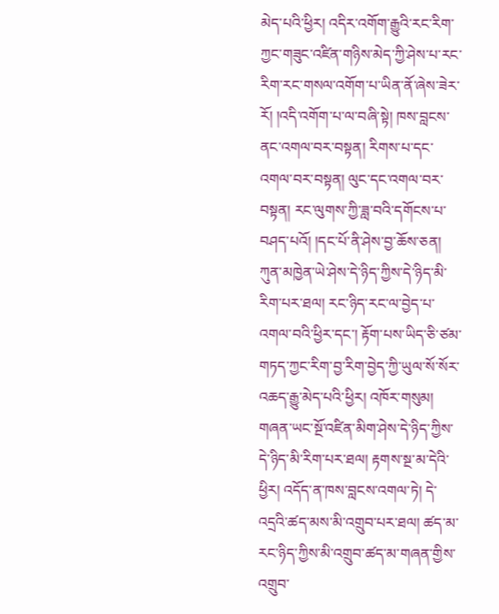མེད་པའི་ཕྱིར། འདིར་འགོག་རྒྱུའི་རང་རིག་ཀྱང་གཟུང་འཛིན་གཉིས་མེད་ཀྱི་ཤེས་པ་རང་རིག་རང་གསལ་འགོག་པ་ཡིན་ནོ་ཞེས་ཟེར་རོ། །འདི་འགོག་པ་ལ་བཞི་སྟེ། ཁས་བླངས་ནང་འགལ་བར་བསྟན། རིགས་པ་དང་འགལ་བར་བསྟན། ལུང་དང་འགལ་བར་བསྟན། རང་ལུགས་ཀྱི་ཟླ་བའི་དགོངས་པ་བཤད་པའོ། །དང་པོ་ནི་ཤེས་བྱ་ཆོས་ཅན། ཀུན་མཁྱེན་ཡེ་ཤེས་དེ་ཉིད་ཀྱིས་དེ་ཉིད་མི་རིག་པར་ཐལ། རང་ཉིད་རང་ལ་བྱེད་པ་འགལ་བའི་ཕྱིར་དང་། རྟོག་པས་ཡིད་ཅི་ཙམ་གཏད་ཀྱང་རིག་བྱ་རིག་བྱེད་ཀྱི་ཡུལ་སོ་སོར་འཆད་རྒྱུ་མེད་པའི་ཕྱིར། འཁོར་གསུམ། གཞན་ཡང་སྔོ་འཛིན་མིག་ཤེས་དེ་ཉིད་ཀྱིས་དེ་ཉིད་མི་རིག་པར་ཐལ། རྟགས་སྔ་མ་དེའི་ཕྱིར། འདོད་ན་ཁས་བླངས་འགལ་ཏེ། དེ་འདྲའི་ཚད་མས་མི་འགྲུབ་པར་ཐལ། ཚད་མ་རང་ཉིད་ཀྱིས་མི་འགྲུབ་ཚད་མ་གཞན་གྱིས་འགྲུབ་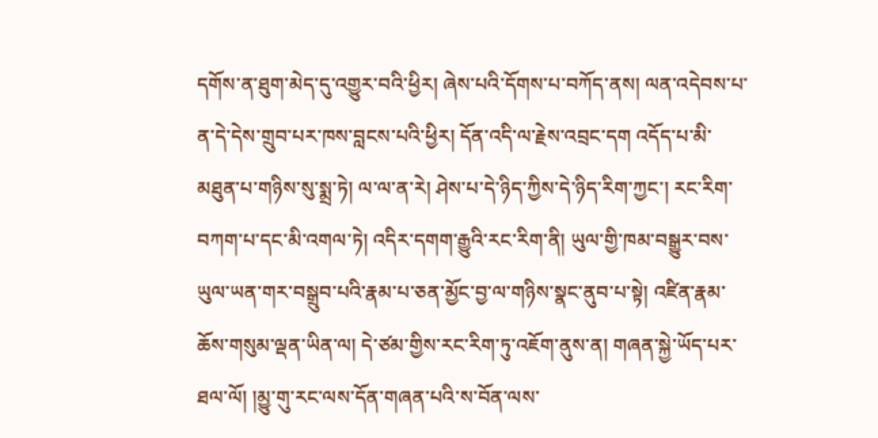དགོས་ན་ཐུག་མེད་དུ་འགྱུར་བའི་ཕྱིར། ཞེས་པའི་དོགས་པ་བཀོད་ནས། ལན་འདེབས་པ་ན་དེ་དེས་གྲུབ་པར་ཁས་བླངས་པའི་ཕྱིར། དོན་འདི་ལ་རྗེས་འབྲང་དག འདོད་པ་མི་མཐུན་པ་གཉིས་སུ་སྨྲ་ཏེ། ལ་ལ་ན་རེ། ཤེས་པ་དེ་ཉིད་ཀྱིས་དེ་ཉིད་རིག་ཀྱང་། རང་རིག་བཀག་པ་དང་མི་འགལ་ཏེ། འདིར་དགག་རྒྱུའི་རང་རིག་ནི། ཡུལ་གྱི་ཁམ་བསྒྱུར་བས་ཡུལ་ཡན་གར་བསྒྲུབ་པའི་རྣམ་པ་ཅན་མྱོང་བྱ་ལ་གཉིས་སྣང་ནུབ་པ་སྟེ། འཛིན་རྣམ་ཆོས་གསུམ་ལྡན་ཡིན་ལ། དེ་ཙམ་གྱིས་རང་རིག་ཏུ་འཇོག་ནུས་ན། གཞན་སྐྱེ་ཡོད་པར་ཐལ་ལོ། །མྱུ་གུ་རང་ལས་དོན་གཞན་པའི་ས་བོན་ལས་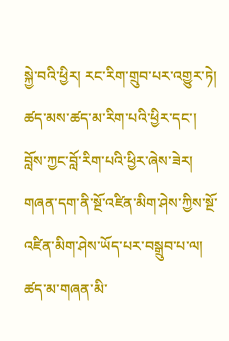སྐྱེ་བའི་ཕྱིར། རང་རིག་གྲུབ་པར་འགྱུར་ཏེ། ཚད་མས་ཚད་མ་རིག་པའི་ཕྱིར་དང་། བློས་ཀྱང་བློ་རིག་པའི་ཕྱིར་ཞེས་ཟེར། གཞན་དག་ནི་སྔོ་འཛིན་མིག་ཤེས་ཀྱིས་སྔོ་འཛིན་མིག་ཤེས་ཡོད་པར་བསྒྲུབ་པ་ལ། ཚད་མ་གཞན་མི་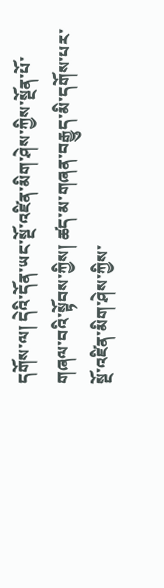དགོས་ལ། དེའི་དོན་ཡང་སྔོ་འཛིན་མིག་ཤེས་ཀྱིས་སྔོན་པོ་གཞལ་བའི་སྟོབས་ཀྱིས། ཚད་མ་གཞན་བརྒྱུད་མི་དགོས་པར་སྔོ་འཛིན་མིག་ཤེས་ཀྱིས་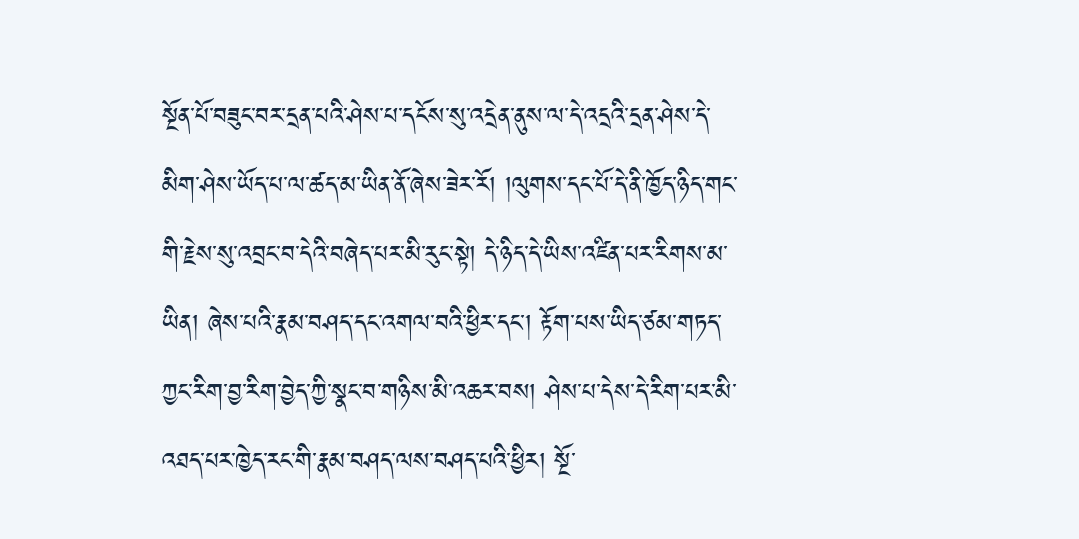སྔོན་པོ་བཟུང་བར་དྲན་པའི་ཤེས་པ་དངོས་སུ་འདྲེན་ནུས་ལ་དེ་འདྲའི་དྲན་ཤེས་དེ་མིག་ཤེས་ཡོད་པ་ལ་ཚད་མ་ཡིན་ནོ་ཞེས་ཟེར་རོ། །ལུགས་དང་པོ་དེ་ནི་ཁྱོད་ཉིད་གང་གི་རྗེས་སུ་འབྲང་བ་དེའི་བཞེད་པར་མི་རུང་སྟེ། དེ་ཉིད་དེ་ཡིས་འཛིན་པར་རིགས་མ་ཡིན། ཞེས་པའི་རྣམ་བཤད་དང་འགལ་བའི་ཕྱིར་དང་། རྟོག་པས་ཡིད་ཙམ་གཏད་ཀྱང་རིག་བྱ་རིག་བྱེད་ཀྱི་སྣང་བ་གཉིས་མི་འཆར་བས། ཤེས་པ་དེས་དེ་རིག་པར་མི་འཐད་པར་ཁྱེད་རང་གི་རྣམ་བཤད་ལས་བཤད་པའི་ཕྱིར། སྔོ་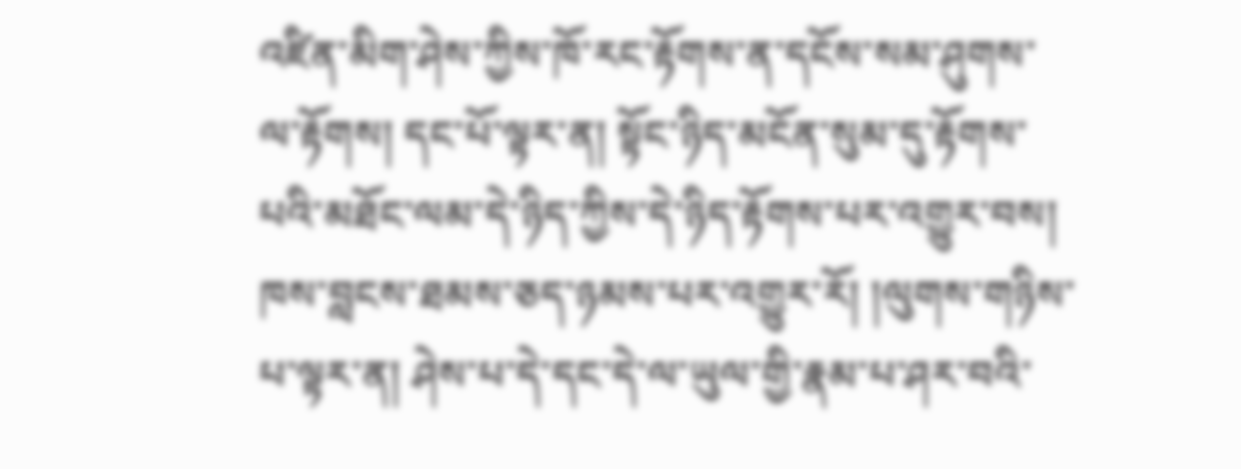འཛིན་མིག་ཤེས་ཀྱིས་ཁོ་རང་རྟོགས་ན་དངོས་སམ་ཤུགས་ལ་རྟོགས། དང་པོ་ལྟར་ན། སྟོང་ཉིད་མངོན་སུམ་དུ་རྟོགས་པའི་མཐོང་ལམ་དེ་ཉིད་ཀྱིས་དེ་ཉིད་རྟོགས་པར་འགྱུར་བས། ཁས་བླངས་ཐམས་ཅད་ཉམས་པར་འགྱུར་རོ། །ལུགས་གཉིས་པ་ལྟར་ན། ཤེས་པ་དེ་དང་དེ་ལ་ཡུལ་གྱི་རྣམ་པ་ཤར་བའི་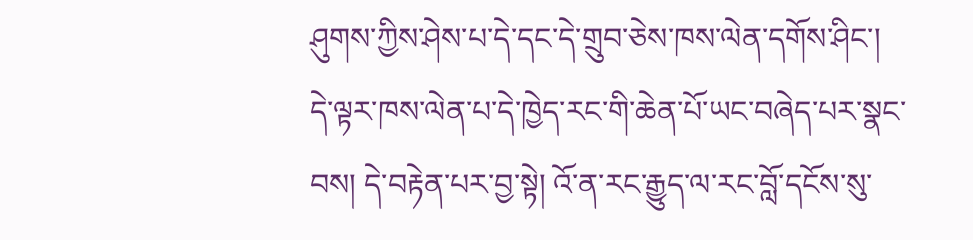ཤུགས་ཀྱིས་ཤེས་པ་དེ་དང་དེ་གྲུབ་ཅེས་ཁས་ལེན་དགོས་ཤིང་། དེ་ལྟར་ཁས་ལེན་པ་དེ་ཁྱེད་རང་གི་ཆེན་པོ་ཡང་བཞེད་པར་སྣང་བས། དེ་བརྟེན་པར་བྱ་སྟེ། འོ་ན་རང་རྒྱུད་ལ་རང་བློ་དངོས་སུ་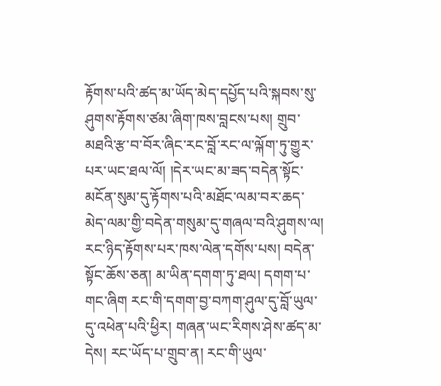རྟོགས་པའི་ཚད་མ་ཡོད་མེད་དཔྱོད་པའི་སྐབས་སུ་ཤུགས་རྟོགས་ཙམ་ཞིག་ཁས་བླངས་པས། གྲུབ་མཐའི་རྩ་བ་བོར་ཞིང་རང་བློ་རང་ལ་ལྐོག་ཏུ་གྱུར་པར་ཡང་ཐལ་ལོ། །དེར་ཡང་མ་ཟད་བདེན་སྟོང་མངོན་སུམ་དུ་རྟོགས་པའི་མཐོང་ལམ་བར་ཆད་མེད་ལམ་གྱི་བདེན་གསུམ་དུ་གཞལ་བའི་ཤུགས་ལ། རང་ཉིད་རྟོགས་པར་ཁས་ལེན་དགོས་པས། བདེན་སྟོང་ཆོས་ཅན། མ་ཡིན་དགག་ཏུ་ཐལ། དགག་པ་གང་ཞིག རང་གི་དགག་བྱ་བཀག་ཤུལ་དུ་བློ་ཡུལ་དུ་འཕེན་པའི་ཕྱིར། གཞན་ཡང་རིགས་ཤེས་ཚད་མ་དེས། རང་ཡོད་པ་གྲུབ་ན། རང་གི་ཡུལ་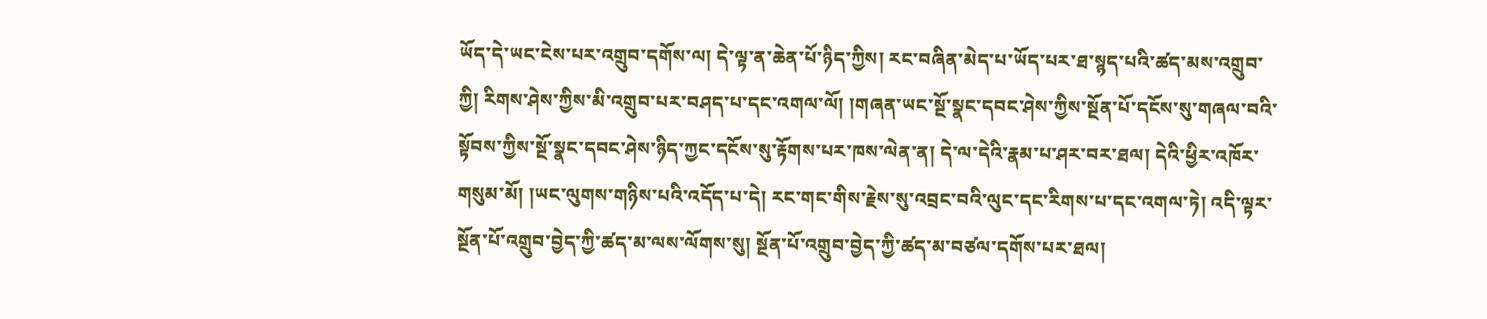ཡོད་དེ་ཡང་ངེས་པར་འགྲུབ་དགོས་ལ། དེ་ལྟ་ན་ཆེན་པོ་ཉིད་ཀྱིས། རང་བཞིན་མེད་པ་ཡོད་པར་ཐ་སྙད་པའི་ཚད་མས་འགྲུབ་ཀྱི། རིགས་ཤེས་ཀྱིས་མི་འགྲུབ་པར་བཤད་པ་དང་འགལ་ལོ། །གཞན་ཡང་སྔོ་སྣང་དབང་ཤེས་ཀྱིས་སྔོན་པོ་དངོས་སུ་གཞལ་བའི་སྟོབས་ཀྱིས་སྔོ་སྣང་དབང་ཤེས་ཉིད་ཀྱང་དངོས་སུ་རྟོགས་པར་ཁས་ལེན་ན། དེ་ལ་དེའི་རྣམ་པ་ཤར་བར་ཐལ། དེའི་ཕྱིར་འཁོར་གསུམ་མོ། །ཡང་ལུགས་གཉིས་པའི་འདོད་པ་དེ། རང་གང་གིས་རྗེས་སུ་འབྲང་བའི་ལུང་དང་རིགས་པ་དང་འགལ་ཏེ། འདི་ལྟར་སྔོན་པོ་འགྲུབ་བྱེད་ཀྱི་ཚད་མ་ལས་ལོགས་སུ། སྔོན་པོ་འགྲུབ་བྱེད་ཀྱི་ཚད་མ་བཙལ་དགོས་པར་ཐལ།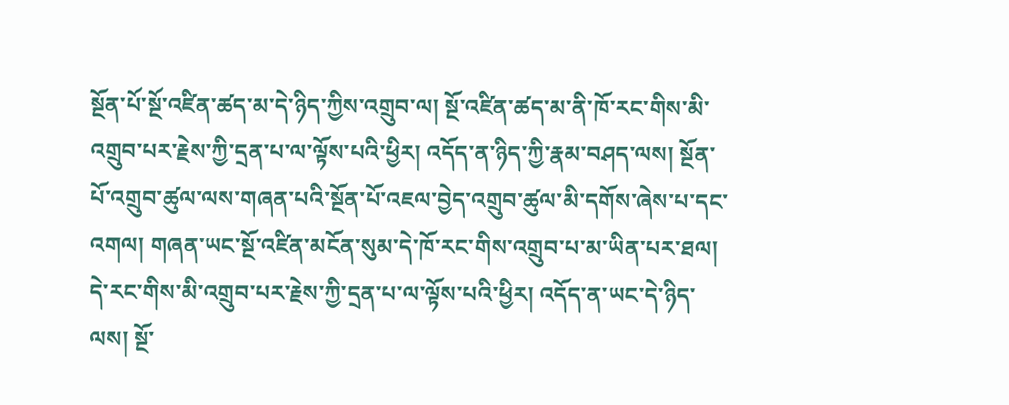སྔོན་པོ་སྔོ་འཛིན་ཚད་མ་དེ་ཉིད་ཀྱིས་འགྲུབ་ལ། སྔོ་འཛིན་ཚད་མ་ནི་ཁོ་རང་གིས་མི་འགྲུབ་པར་རྗེས་ཀྱི་དྲན་པ་ལ་ལྟོས་པའི་ཕྱིར། འདོད་ན་ཉིད་ཀྱི་རྣམ་བཤད་ལས། སྔོན་པོ་འགྲུབ་ཚུལ་ལས་གཞན་པའི་སྔོན་པོ་འཇལ་བྱེད་འགྲུབ་ཚུལ་མི་དགོས་ཞེས་པ་དང་འགལ། གཞན་ཡང་སྔོ་འཛིན་མངོན་སུམ་དེ་ཁོ་རང་གིས་འགྲུབ་པ་མ་ཡིན་པར་ཐལ། དེ་རང་གིས་མི་འགྲུབ་པར་རྗེས་ཀྱི་དྲན་པ་ལ་ལྟོས་པའི་ཕྱིར། འདོད་ན་ཡང་དེ་ཉིད་ལས། སྔོ་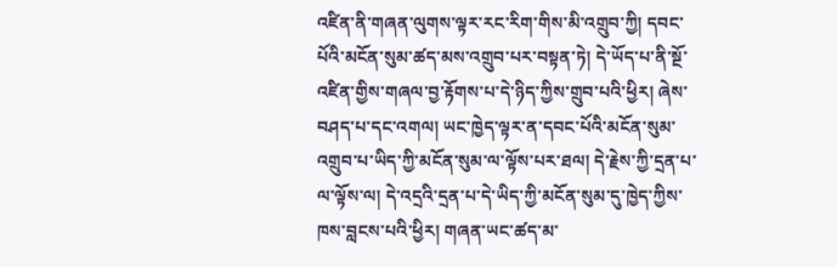འཛིན་ནི་གཞན་ལུགས་ལྟར་རང་རིག་གིས་མི་འགྲུབ་ཀྱི། དབང་པོའི་མངོན་སུམ་ཚད་མས་འགྲུབ་པར་བསྟན་ཏེ། དེ་ཡོད་པ་ནི་སྔོ་འཛིན་གྱིས་གཞལ་བྱ་རྟོགས་པ་དེ་ཉིད་ཀྱིས་གྲུབ་པའི་ཕྱིར། ཞེས་བཤད་པ་དང་འགལ། ཡང་ཁྱེད་ལྟར་ན་དབང་པོའི་མངོན་སུམ་འགྲུབ་པ་ཡིད་ཀྱི་མངོན་སུམ་ལ་ལྟོས་པར་ཐལ། དེ་རྗེས་ཀྱི་དྲན་པ་ལ་ལྟོས་ལ། དེ་འདྲའི་དྲན་པ་དེ་ཡིད་ཀྱི་མངོན་སུམ་དུ་ཁྱེད་ཀྱིས་ཁས་བླངས་པའི་ཕྱིར། གཞན་ཡང་ཚད་མ་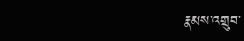རྣམས་འགྲུབ་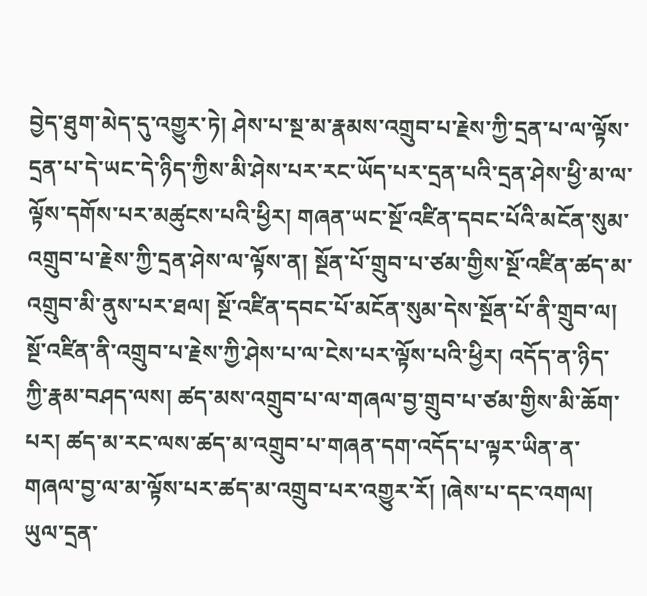བྱེད་ཐུག་མེད་དུ་འགྱུར་ཏེ། ཤེས་པ་སྔ་མ་རྣམས་འགྲུབ་པ་རྗེས་ཀྱི་དྲན་པ་ལ་ལྟོས་དྲན་པ་དེ་ཡང་དེ་ཉིད་ཀྱིས་མི་ཤེས་པར་རང་ཡོད་པར་དྲན་པའི་དྲན་ཤེས་ཕྱི་མ་ལ་ལྟོས་དགོས་པར་མཚུངས་པའི་ཕྱིར། གཞན་ཡང་སྔོ་འཛིན་དབང་པོའི་མངོན་སུམ་འགྲུབ་པ་རྗེས་ཀྱི་དྲན་ཤེས་ལ་ལྟོས་ན། སྔོན་པོ་གྲུབ་པ་ཙམ་གྱིས་སྔོ་འཛིན་ཚད་མ་འགྲུབ་མི་ནུས་པར་ཐལ། སྔོ་འཛིན་དབང་པོ་མངོན་སུམ་དེས་སྔོན་པོ་ནི་གྲུབ་ལ། སྔོ་འཛིན་ནི་འགྲུབ་པ་རྗེས་ཀྱི་ཤེས་པ་ལ་ངེས་པར་ལྟོས་པའི་ཕྱིར། འདོད་ན་ཉིད་ཀྱི་རྣམ་བཤད་ལས། ཚད་མས་འགྲུབ་པ་ལ་གཞལ་བྱ་གྲུབ་པ་ཙམ་གྱིས་མི་ཆོག་པར། ཚད་མ་རང་ལས་ཚད་མ་འགྲུབ་པ་གཞན་དག་འདོད་པ་ལྟར་ཡིན་ན་གཞལ་བྱ་ལ་མ་ལྟོས་པར་ཚད་མ་འགྲུབ་པར་འགྱུར་རོ། །ཞེས་པ་དང་འགལ། ཡུལ་དྲན་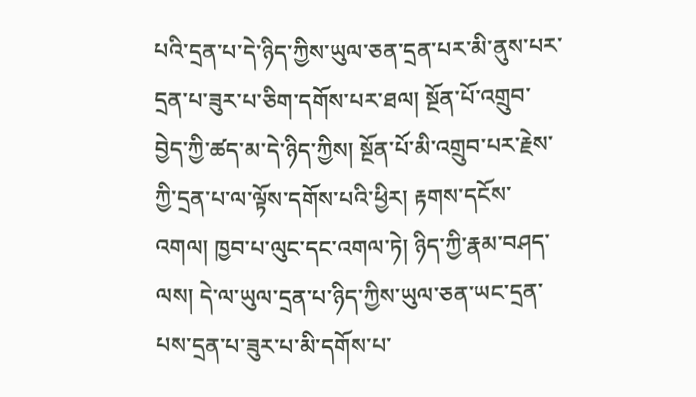པའི་དྲན་པ་དེ་ཉིད་ཀྱིས་ཡུལ་ཅན་དྲན་པར་མི་ནུས་པར་དྲན་པ་ཟུར་པ་ཅིག་དགོས་པར་ཐལ། སྔོན་པོ་འགྲུབ་བྱེད་ཀྱི་ཚད་མ་དེ་ཉིད་ཀྱིས། སྔོན་པོ་མི་འགྲུབ་པར་རྗེས་ཀྱི་དྲན་པ་ལ་ལྟོས་དགོས་པའི་ཕྱིར། རྟགས་དངོས་འགལ། ཁྱབ་པ་ལུང་དང་འགལ་ཏེ། ཉིད་ཀྱི་རྣམ་བཤད་ལས། དེ་ལ་ཡུལ་དྲན་པ་ཉིད་ཀྱིས་ཡུལ་ཅན་ཡང་དྲན་པས་དྲན་པ་ཟུར་པ་མི་དགོས་པ་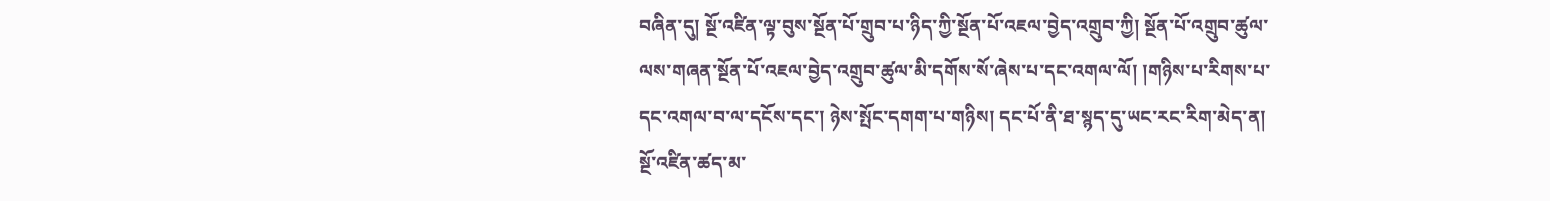བཞིན་དུ། སྔོ་འཛིན་ལྟ་བུས་སྔོན་པོ་གྲུབ་པ་ཉིད་ཀྱི་སྔོན་པོ་འཇལ་བྱེད་འགྲུབ་ཀྱི། སྔོན་པོ་འགྲུབ་ཚུལ་ལས་གཞན་སྔོན་པོ་འཇལ་བྱེད་འགྲུབ་ཚུལ་མི་དགོས་སོ་ཞེས་པ་དང་འགལ་ལོ། །གཉིས་པ་རིགས་པ་དང་འགལ་བ་ལ་དངོས་དང་། ཉེས་སྤོང་དགག་པ་གཉིས། དང་པོ་ནི་ཐ་སྙད་དུ་ཡང་རང་རིག་མེད་ན། སྔོ་འཛིན་ཚད་མ་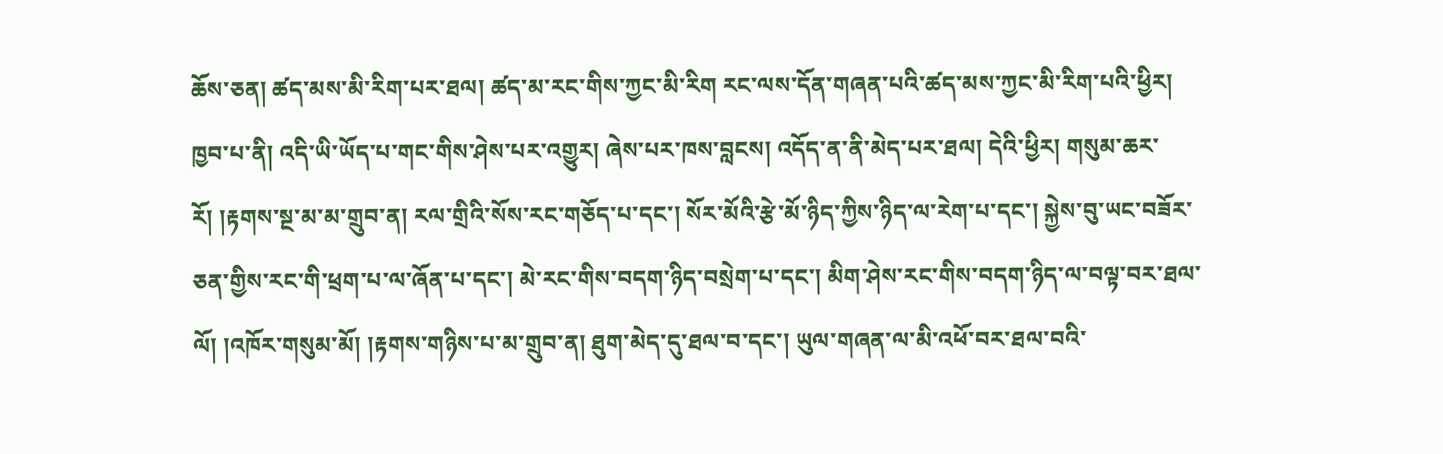ཆོས་ཅན། ཚད་མས་མི་རིག་པར་ཐལ། ཚད་མ་རང་གིས་ཀྱང་མི་རིག རང་ལས་དོན་གཞན་པའི་ཚད་མས་ཀྱང་མི་རིག་པའི་ཕྱིར། ཁྱབ་པ་ནི། འདི་ཡི་ཡོད་པ་གང་གིས་ཤེས་པར་འགྱུར། ཞེས་པར་ཁས་བླངས། འདོད་ན་ནི་མེད་པར་ཐལ། དེའི་ཕྱིར། གསུམ་ཆར་རོ། །རྟགས་སྔ་མ་མ་གྲུབ་ན། རལ་གྲིའི་སོས་རང་གཅོད་པ་དང་། སོར་མོའི་རྩེ་མོ་ཉིད་ཀྱིས་ཉིད་ལ་རེག་པ་དང་། སྐྱེས་བུ་ཡང་བཟོར་ཅན་གྱིས་རང་གི་ཕྲག་པ་ལ་ཞོན་པ་དང་། མེ་རང་གིས་བདག་ཉིད་བསྲེག་པ་དང་། མིག་ཤེས་རང་གིས་བདག་ཉིད་ལ་བལྟ་བར་ཐལ་ལོ། །འཁོར་གསུམ་མོ། །རྟགས་གཉིས་པ་མ་གྲུབ་ན། ཐུག་མེད་དུ་ཐལ་བ་དང་། ཡུལ་གཞན་ལ་མི་འཕོ་བར་ཐལ་བའི་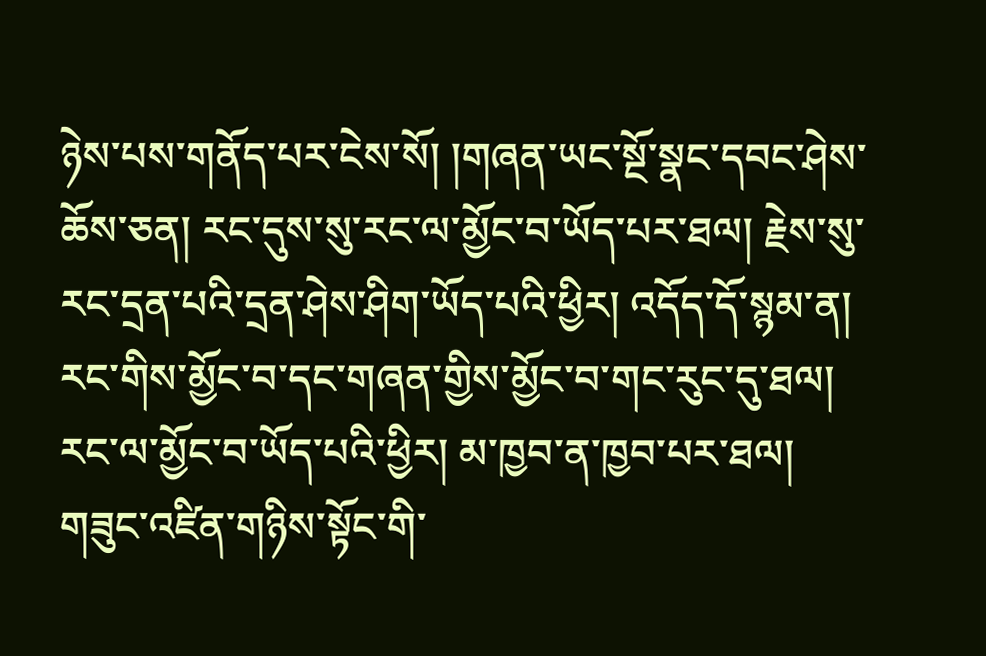ཉེས་པས་གནོད་པར་ངེས་སོ། །གཞན་ཡང་སྔོ་སྣང་དབང་ཤེས་ཆོས་ཅན། རང་དུས་སུ་རང་ལ་མྱོང་བ་ཡོད་པར་ཐལ། རྗེས་སུ་རང་དྲན་པའི་དྲན་ཤེས་ཤིག་ཡོད་པའི་ཕྱིར། འདོད་དོ་སྙམ་ན། རང་གིས་མྱོང་བ་དང་གཞན་གྱིས་མྱོང་བ་གང་རུང་དུ་ཐལ། རང་ལ་མྱོང་བ་ཡོད་པའི་ཕྱིར། མ་ཁྱབ་ན་ཁྱབ་པར་ཐལ། གཟུང་འཛིན་གཉིས་སྟོང་གི་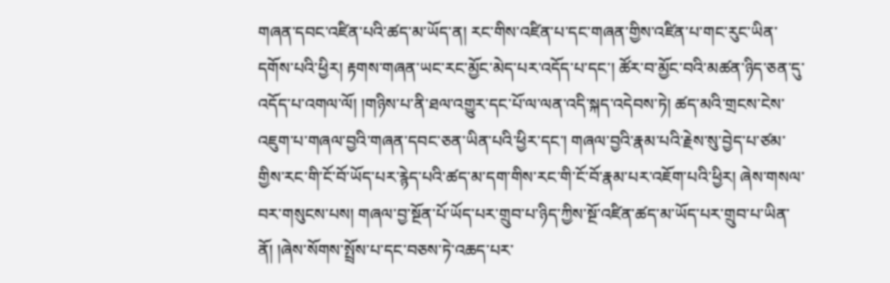གཞན་དབང་འཛིན་པའི་ཚད་མ་ཡོད་ན། རང་གིས་འཛིན་པ་དང་གཞན་གྱིས་འཛིན་པ་གང་རུང་ཡིན་དགོས་པའི་ཕྱིར། རྟགས་གཞན་ཡང་རང་མྱོང་མེད་པར་འདོད་པ་དང་། ཚོར་བ་མྱོང་བའི་མཚན་ཉིད་ཅན་དུ་འདོད་པ་འགལ་ལོ། །གཉིས་པ་ནི་ཐལ་འགྱུར་དང་པོ་ལ་ལན་འདི་སྐད་འདེབས་ཏེ། ཚད་མའི་གྲངས་ངེས་འཇུག་པ་གཞལ་བྱའི་གཞན་དབང་ཅན་ཡིན་པའི་ཕྱིར་དང་། གཞལ་བྱའི་རྣམ་པའི་རྗེས་སུ་བྱེད་པ་ཙམ་གྱིས་རང་གི་ངོ་བོ་ཡོད་པར་རྙེད་པའི་ཚད་མ་དག་གིས་རང་གི་ངོ་བོ་རྣམ་པར་འཇོག་པའི་ཕྱིར། ཞེས་གསལ་བར་གསུངས་པས། གཞལ་བྱ་སྔོན་པོ་ཡོད་པར་གྲུབ་པ་ཉིད་ཀྱིས་སྔོ་འཛིན་ཚད་མ་ཡོད་པར་གྲུབ་པ་ཡིན་ནོ། །ཞེས་སོགས་སྤྲོས་པ་དང་བཅས་ཏེ་འཆད་པར་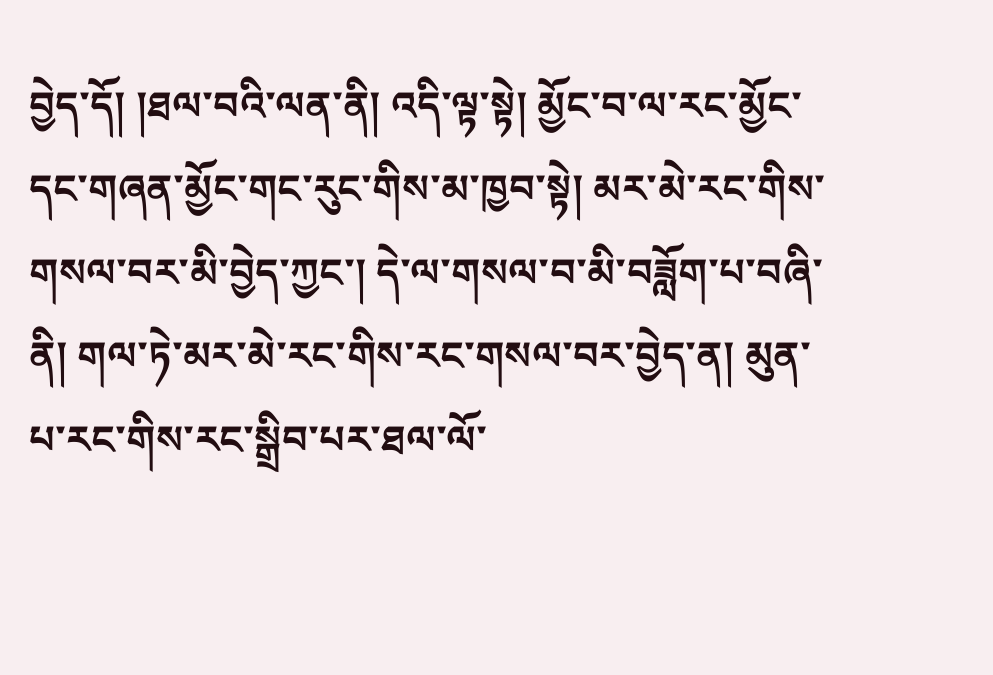བྱེད་དོ། །ཐལ་བའི་ལན་ནི། འདི་ལྟ་སྟེ། མྱོང་བ་ལ་རང་མྱོང་དང་གཞན་མྱོང་གང་རུང་གིས་མ་ཁྱབ་སྟེ། མར་མེ་རང་གིས་གསལ་བར་མི་བྱེད་ཀྱང་། དེ་ལ་གསལ་བ་མི་བཟློག་པ་བཞི་ནི། གལ་ཏེ་མར་མེ་རང་གིས་རང་གསལ་བར་བྱེད་ན། མུན་པ་རང་གིས་རང་སྒྲིབ་པར་ཐལ་ལོ་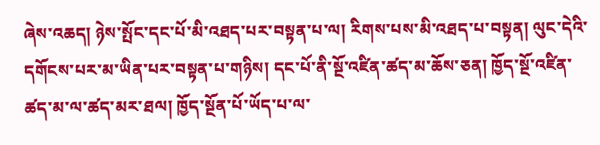ཞེས་འཆད། ཉེས་སྤོང་དང་པོ་མི་འཐད་པར་བསྟན་པ་ལ། རིགས་པས་མི་འཐད་པ་བསྟན། ལུང་དེའི་དགོངས་པར་མ་ཡིན་པར་བསྟན་པ་གཉིས། དང་པོ་ནི་སྔོ་འཛིན་ཚད་མ་ཆོས་ཅན། ཁྱོད་སྔོ་འཛིན་ཚད་མ་ལ་ཚད་མར་ཐལ། ཁྱོད་སྔོན་པོ་ཡོད་པ་ལ་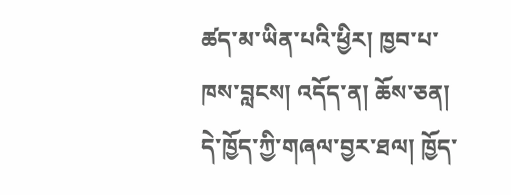ཚད་མ་ཡིན་པའི་ཕྱིར། ཁྱབ་པ་ཁས་བླངས། འདོད་ན། ཆོས་ཅན། དེ་ཁྱོད་ཀྱི་གཞལ་བྱར་ཐལ། ཁྱོད་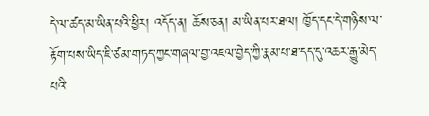དེ་ལ་ཚད་མ་ཡིན་པའི་ཕྱིར། འདོད་ན། ཆོས་ཅན། མ་ཡིན་པར་ཐལ། ཁྱོད་དང་དེ་གཉིས་ལ་རྟོག་པས་ཡིད་ཇི་ཙམ་གཏད་ཀྱང་གཞལ་བྱ་འཇལ་བྱེད་ཀྱི་རྣམ་པ་ཐ་དད་དུ་འཆར་རྒྱུ་མེད་པའི་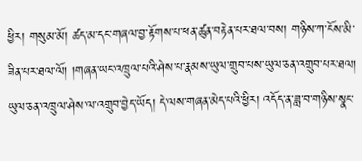ཕྱིར། གསུམ་མོ། ཚད་མ་དང་གཞལ་བྱ་རྟོགས་པ་ཕན་ཚུན་བརྟེན་པར་ཐལ་བས། གཉིས་ཀ་ངོས་མི་ཟིན་པར་ཐལ་ལོ། །གཞན་ཡང་འཁྲུལ་པའི་ཤེས་པ་རྣམས་ཡུལ་གྲུབ་པས་ཡུལ་ཅན་འགྲུབ་པར་ཐལ། ཡུལ་ཅན་འཁྲུལ་ཤེས་ལ་འགྲུབ་བྱེད་ཡོད། དེ་ལས་གཞན་མེད་པའི་ཕྱིར། འདོད་ན་ཟླ་བ་གཉིས་སྣང་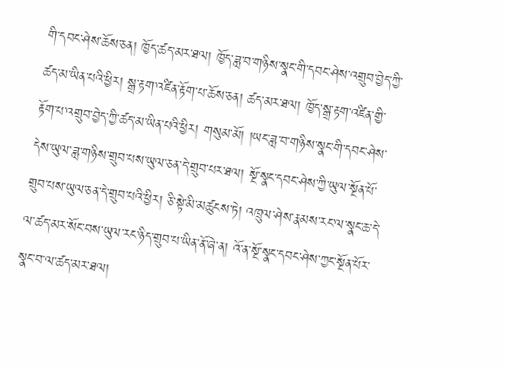གི་དབང་ཤེས་ཆོས་ཅན། ཁྱོད་ཚད་མར་ཐལ། ཁྱོད་ཟླ་བ་གཉིས་སྣང་གི་དབང་ཤེས་འགྲུབ་བྱེད་ཀྱི་ཚད་མ་ཡིན་པའི་ཕྱིར། སྒྲ་རྟག་འཛིན་རྟོག་པ་ཆོས་ཅན། ཚད་མར་ཐལ། ཁྱོད་སྒྲ་རྟག་འཛིན་གྱི་རྟོག་པ་འགྲུབ་བྱེད་ཀྱི་ཚད་མ་ཡིན་པའི་ཕྱིར། གསུམ་མོ། །ཡང་ཟླ་བ་གཉིས་སྣང་གི་དབང་ཤེས་དེས་ཡུལ་ཟླ་གཉིས་གྲུབ་པས་ཡུལ་ཅན་དེ་གྲུབ་པར་ཐལ། སྔོ་སྣང་དབང་ཤེས་ཀྱི་ཡུལ་སྔོན་པོ་གྲུབ་པས་ཡུལ་ཅན་དེ་གྲུབ་པའི་ཕྱིར། ཅི་སྟེ་མི་མཚུངས་ཏེ། འཁྲུལ་ཤེས་རྣམས་རང་ལ་སྣང་ཆ་དེ་ལ་ཚད་མར་སོང་བས་ཡུལ་རང་ཉིད་གྲུབ་པ་ཡིན་ནོ་ཞེ་ན། འོ་ན་སྔོ་སྣང་དབང་ཤེས་ཀྱང་སྔོན་པོར་སྣང་བ་ལ་ཚད་མར་ཐལ།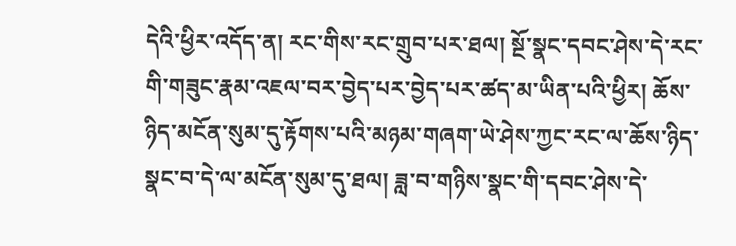དེའི་ཕྱིར་འདོད་ན། རང་གིས་རང་གྲུབ་པར་ཐལ། སྔོ་སྣང་དབང་ཤེས་དེ་རང་གི་གཟུང་རྣམ་འཇལ་བར་བྱེད་པར་བྱེད་པར་ཚད་མ་ཡིན་པའི་ཕྱིར། ཆོས་ཉིད་མངོན་སུམ་དུ་རྟོགས་པའི་མཉམ་གཞག་ཡེ་ཤེས་ཀྱང་རང་ལ་ཆོས་ཉིད་སྣང་བ་དེ་ལ་མངོན་སུམ་དུ་ཐལ། ཟླ་བ་གཉིས་སྣང་གི་དབང་ཤེས་དེ་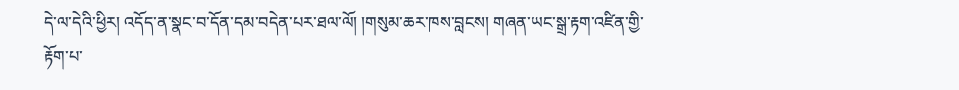དེ་ལ་དེའི་ཕྱིར། འདོད་ན་སྣང་བ་དོན་དམ་བདེན་པར་ཐལ་ལོ། །གསུམ་ཆར་ཁས་བླངས། གཞན་ཡང་སྒྲ་རྟག་འཛིན་གྱི་རྟོག་པ་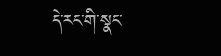དེ་རང་གི་སྣང་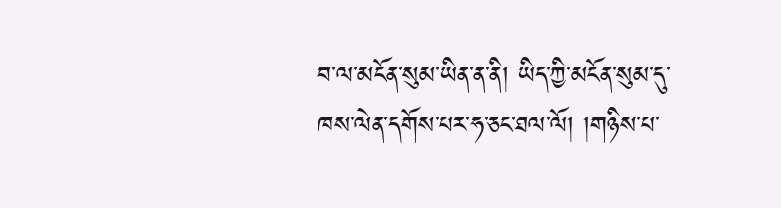བ་ལ་མངོན་སུམ་ཡིན་ན་ནི། ཡིད་ཀྱི་མངོན་སུམ་དུ་ཁས་ལེན་དགོས་པར་ཧ་ཅང་ཐལ་ལོ། །གཉིས་པ་